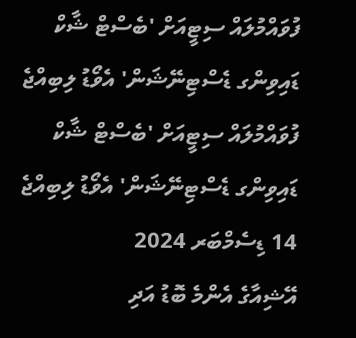ފުވައްމުލައް ސިޓީއަށް 'ބެސްޓް ޝާކް ޑައިވިންގ ޑެސްޓިނޭޝަން' އެވޯޑު ލިބިއްޖެ
ފުވައްމުލައް ސިޓީއަށް 'ބެސްޓް ޝާކް ޑައިވިންގ ޑެސްޓިނޭޝަން' އެވޯޑު ލިބިއްޖެ
14 ޑިސެމްބަރ 2024
އޭޝިއާގެ އެންމެ ބޮޑު އަދި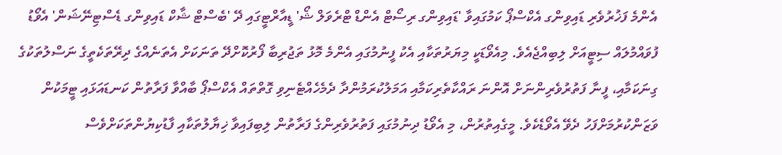އެންމެ ފަޚުރުވެރި ޑައިވިންގ އެކްސްޕޯ ކަމުގައިވާ 'ޑައިވިންގ ރިސޯޓް އެންޑް ޓްރެވަލް ޝޯ' ޑީއާރްޓީގައި ދޭ 'ބެސްޓް ޝާކް ޑައިވިންގ ޑެސްޓިނޭޝަން' އެވޯޑު ފުވައްމުލައް ސިޓީއަށް ލިބިއްޖެއެވެ. މިއެވޯޑަކީ މިޔަރުތަކާއި އެކު ފީނުމުގައި އެންމެ މޮޅު ތަޖުރިބާ ފޯރުކޮށްދޭ ތަނަކަށް އެތަނެއްގެ ދިރޭތަކެތީގެ ނަސްލުތަކުގެ ގިނަކަމާއި، ފީނާ ފަތުރުވެރިންނަށް އޮންނަ ރައްކާތެރިކަމާއި އަމަލުކުރަމުންދާ ދެމެހެއްޓެނިވި ގޮތްތައް އެކްސްޕޯ ބާއްވާ ފަރާތުން ކަނޑައަޅައި ޓީމަކުން ވަޒަންކުރުމަށްފަހު ދެވޭ އެވޯޑެކެވެ. މީގެއިތުރުން، މި އެވޯޑު ދިނުމުގައި ފަތުރުވެރިންގެ ފަރާތުން ލިބިފައިވާ ޚިޔާލުތަކާއި ފާޑުކިޔުންތަކަށްވެސް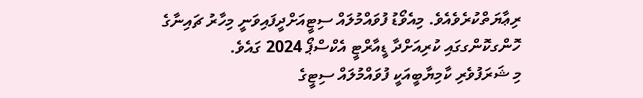ރިޢާޔަތްކުރެވެއެވެ. މިއެވޯޑު ފުވައްމުލައް ސިޓީއަށްދީފައިވަނީ މިހާރު ޗައިނާގެ ހޮންގކޮންގގައި ކުރިއަށްދާ ޑީއާރްޓީ އެކްސްޕޯ 2024 ގައެވެ.
މި ޝަރަފުވެރި ކާމިޔާބީއަކީ ފުވައްމުލައް ސިޓީގެ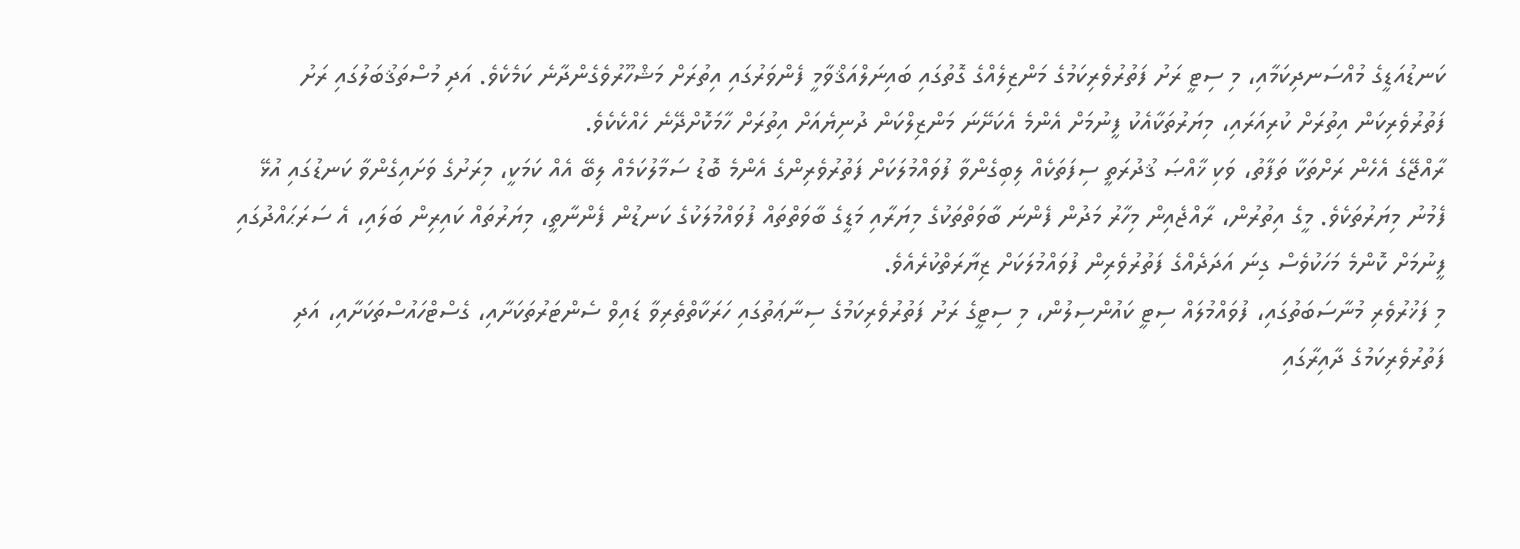ކަނޑުއަޑީގެ މުއްސަނދިކަމާއި، މި ސިޓީ ރަށު ފަތުރުވެރިކަމުގެ މަންޒިލެއްގެ ގޮތުގައި ބައިނަލްއަޤްވާމީ ފެންވަރުގައި އިތުރަށް މަޝްހޫރުވެގެންދާނެ ކަމެކެވެ. އަދި މުސްތަޤުބަލުގައި ރަށު ފަތުރުވެރިކަން އިތުރަށް ކުރިއަރައި، މިޔަރުތަކާއެކު ފީނުމަށް އެންމެ އެކަށޭނަ މަންޒިލްކަން ދުނިޔެއަށް އިތުރަށް ހާމަކޮށްދޭނެ ހެއްކެކެވެ.
ރާއްޖޭގެ އެހެން ރަށްތަކާ ތަފާތު، ވަކި ޚާއްޞަ ޤުދުރަތީ ސިފަތަކެއް ލިބިގެންވާ ފުވައްމުލަކަށް ފަތުރުވެރިންގެ އެންމެ ބޮޑު ސަމާލުކަމެއް ލިބޭ އެއް ކަމަކީ، މިރަށުގެ ވަށައިގެންވާ ކަނޑުގައި އުޅޭ ފެމުނު މިޔަރުތަކެވެ. މީގެ އިތުރުން، ރާއްޖެއިން މިހާރު މަދުން ފެންނަ ބާވަތްތަކުގެ މިޔަރާއި މަޑީގެ ބާވަތްތައް ފުވައްމުލަކުގެ ކަނޑުން ފެންނާތީ، މިޔަރުތައް ކައިރިން ބަލައި، އެ ސަރަޙައްދުގައި ފީނުމަށް ކޮންމެ މަހަކުވެސް ގިނަ އަދަދެއްގެ ފަތުރުވެރިން ފުވައްމުލަކަށް ޒިޔާރަތްކުރެއެވެ.
މި ފަޚުރުވެރި މުނާސަބަތުގައި، ފުވައްމުލައް ސިޓީ ކައުންސިލުން، މި ސިޓީގެ ރަށު ފަތުރުވެރިކަމުގެ ސިނާޢަތުގައި ހަރަކާތްތެރިވާ ޑައިވް ސެންޓަރުތަކަށާއި، ގެސްޓްހައުސްތަކަށާއި، އަދި ފަތުރުވެރިކަމުގެ ދާއިރާގައި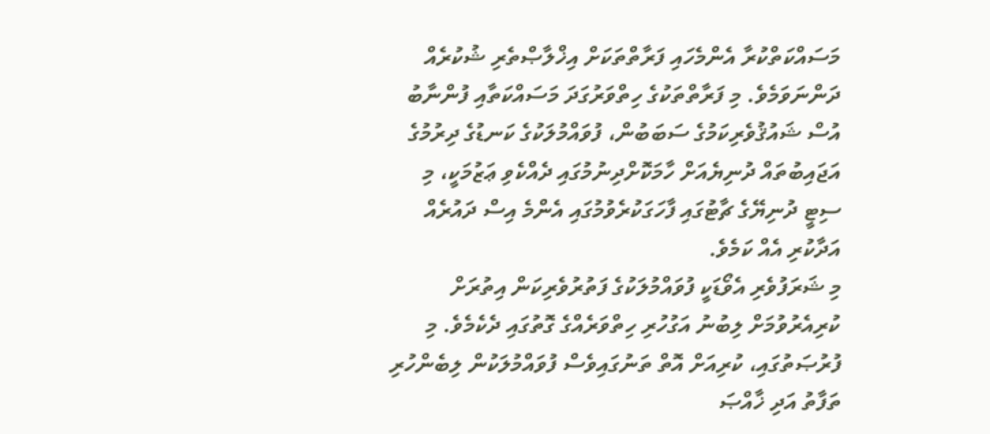މަސައްކަތްކުރާ އެންމެހައި ފަރާތްތަކަށް އިޚްލާޞްތެރި ޝުކުރެއް ދަންނަވަމެވެ. މި ފަރާތްތަކުގެ ހިތްވަރުގަދަ މަސައްކަތާއި ފުންނާބު އުސް ޝައުޤުވެރިކަމުގެ ސަބަބުން، ފުވައްމުލަކުގެ ކަނޑުގެ ދިރުމުގެ އަޖައިބުތައް ދުނިޔެއަށް ހާމަކޮށްދިނުމުގައި ދެއްކެވި ޢަޒުމަކީ، މި ސިޓީ ދުނިޔޭގެ ޗާޓުގައި ފާހަގަކުރެވުމުގައި އެންމެ އިސް ދައުރެއް އަދާކުރި އެއް ކަމެވެ.
މި ޝަރަފުވެރި އެވޯޑަކީ ފުވައްމުލަކުގެ ފަތުރުވެރިކަން އިތުރަށް ކުރިއެރުވުމަށް ލިބުނު އަގުހުރި ހިތްވަރެއްގެ ގޮތުގައި ދެކެމެވެ. މި ފުރުޞަތުގައި، ކުރިއަށް އޮތް ތަނުގައިވެސް ފުވައްމުލަކުން ލިބެންހުރި ތަފާތު އަދި ޚާއްޞަ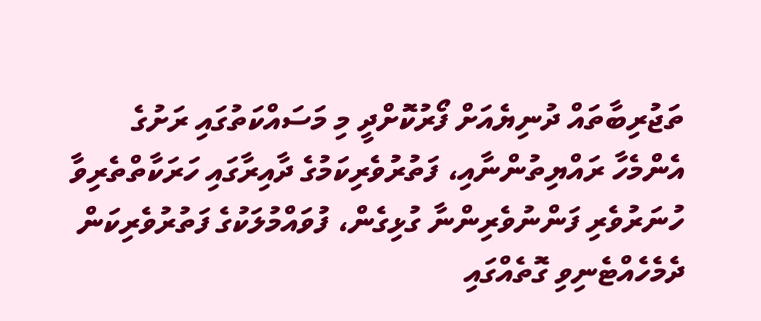ތަޖުރިބާތައް ދުނިޔެއަށް ފޯރުކޮށްދީ މި މަސައްކަތުގައި ރަށުގެ އެންމެހާ ރައްޔިތުންނާއި، ފަތުރުވެރިކަމުގެ ދާއިރާގައި ހަރަކާތްތެރިވާ ހުނަރުވެރި ފަންނުވެރިންނާ ގުޅިގެން، ފުވައްމުލަކުގެ ފަތުރުވެރިކަން ދެމެހެއްޓެނިވި ގޮތެއްގައި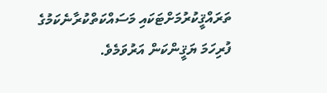ތަރައްޤީކުރުމަށްޓަކައި މަސައްކަތްކުރާނެކަމުގެ ފުރިހަމަ ޔަޤީންކަން އަރުވަމެވެ.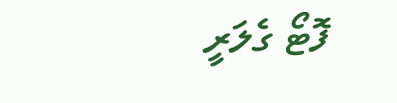ފޮޓޯ ގެލަރީ